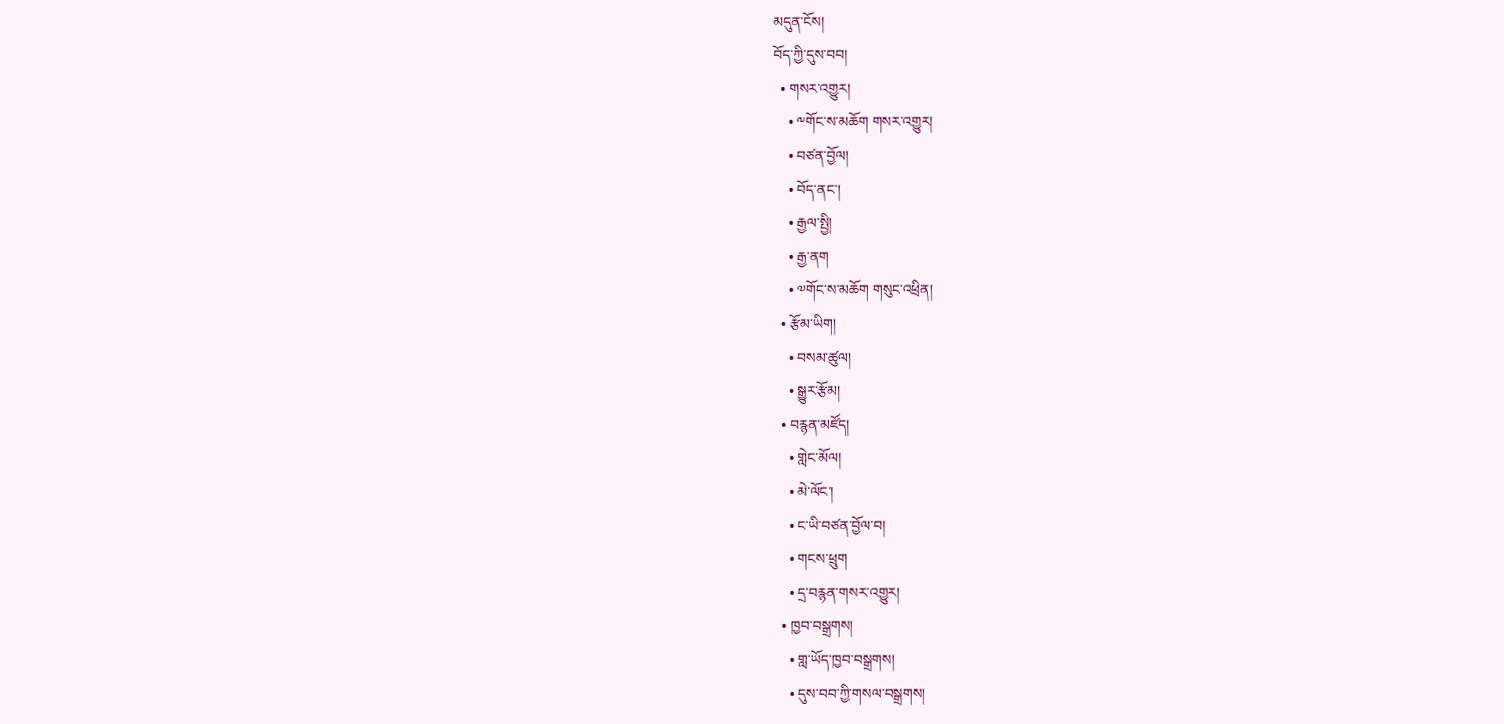མདུན་ངོས།
བོད་ཀྱི་དུས་བབ།
  • གསར་འགྱུར།
    • ༸གོང་ས་མཆོག གསར་འགྱུར།
    • བཙན་བྱོལ།
    • བོད་ནང་།
    • རྒྱལ་སྤྱི།
    • རྒྱ་ནག
    • ༧གོང་ས་མཆོག གསུང་འཕྲིན།
  • རྩོམ་ཡིག།
    • བསམ་ཚུལ།
    • སྒྱུར་རྩོམ།
  • བརྙན་མཛོད།
    • གླེང་མོལ།
    • མེ་ལོང་།
    • ང་ཡི་བཙན་བྱོལ་བ།
    • གངས་ཕྲུག
    • དྲ་བརྙན་གསར་འགྱུར།
  • ཁྱབ་བསྒྲགས།
    • གླ་ཡོད་ཁྱབ་བསྒྲགས།
    • དུས་བབ་ཀྱི་གསལ་བསྒྲགས།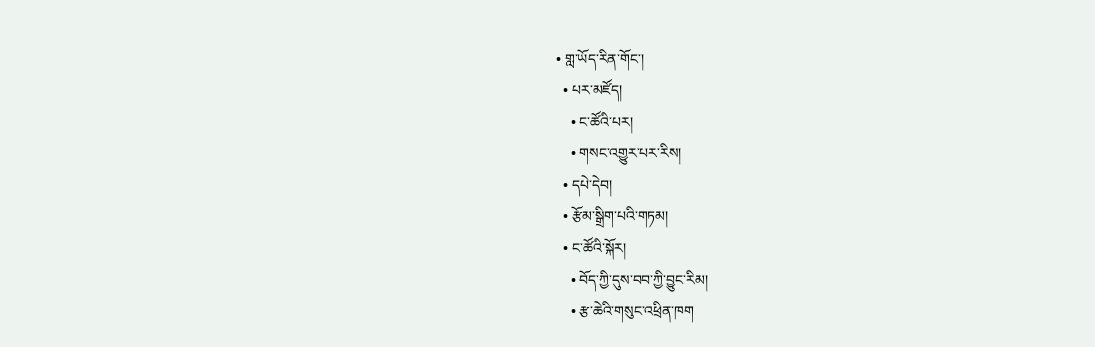• གླ་ཡོད་རིན་གོང་།
  • པར་མཛོད།
    • ང་ཚོའི་པར།
    • གསང་འགྱུར་པར་རིས།
  • དཔེ་དེབ།
  • རྩོམ་སྒྲིག་པའི་གཏམ།
  • ང་ཚོའི་སྐོར།
    • བོད་ཀྱི་དུས་བབ་ཀྱི་བྱུང་རིམ།
    • རྩ་ཆེའི་གསུང་འཕྲིན་ཁག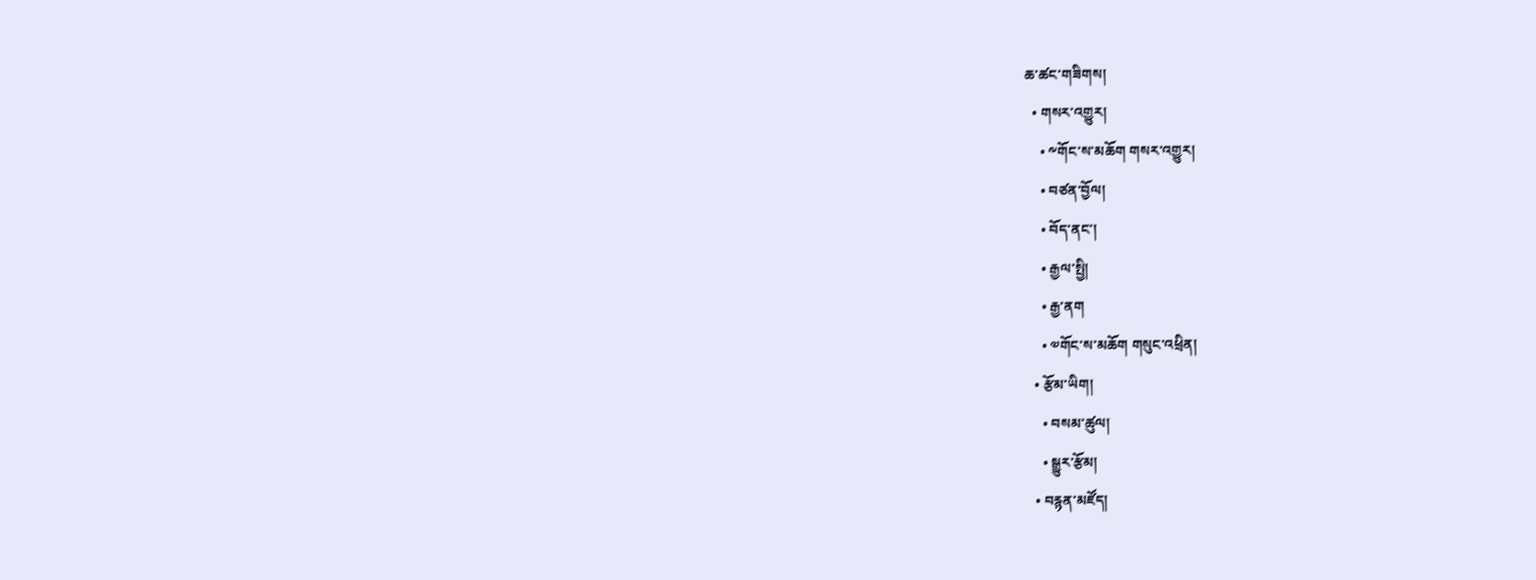ཆ་ཚང་གཟིགས།
  • གསར་འགྱུར།
    • ༸གོང་ས་མཆོག གསར་འགྱུར།
    • བཙན་བྱོལ།
    • བོད་ནང་།
    • རྒྱལ་སྤྱི།
    • རྒྱ་ནག
    • ༧གོང་ས་མཆོག གསུང་འཕྲིན།
  • རྩོམ་ཡིག།
    • བསམ་ཚུལ།
    • སྒྱུར་རྩོམ།
  • བརྙན་མཛོད།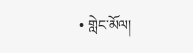• གླེང་མོལ།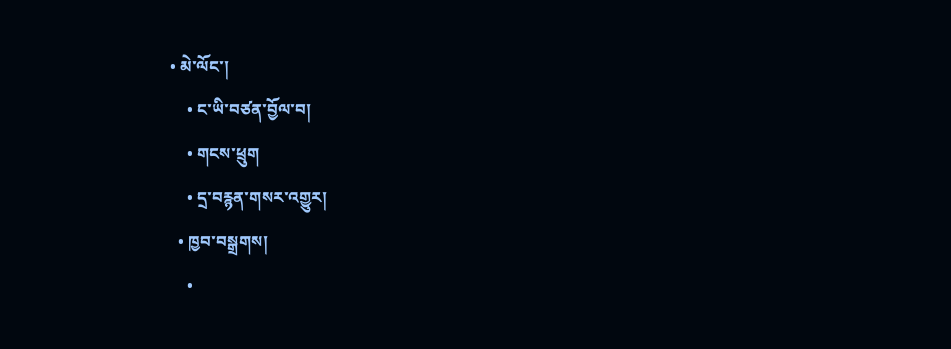• མེ་ལོང་།
    • ང་ཡི་བཙན་བྱོལ་བ།
    • གངས་ཕྲུག
    • དྲ་བརྙན་གསར་འགྱུར།
  • ཁྱབ་བསྒྲགས།
    •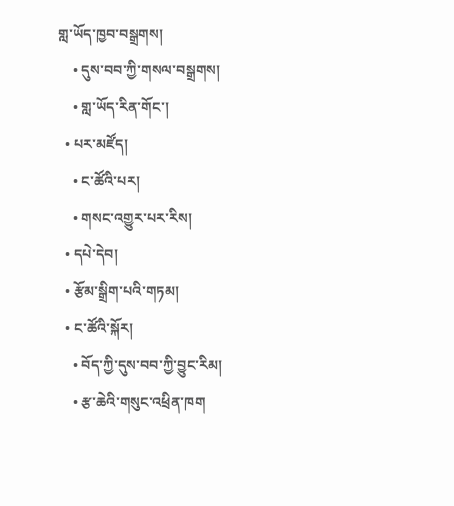གླ་ཡོད་ཁྱབ་བསྒྲགས།
    • དུས་བབ་ཀྱི་གསལ་བསྒྲགས།
    • གླ་ཡོད་རིན་གོང་།
  • པར་མཛོད།
    • ང་ཚོའི་པར།
    • གསང་འགྱུར་པར་རིས།
  • དཔེ་དེབ།
  • རྩོམ་སྒྲིག་པའི་གཏམ།
  • ང་ཚོའི་སྐོར།
    • བོད་ཀྱི་དུས་བབ་ཀྱི་བྱུང་རིམ།
    • རྩ་ཆེའི་གསུང་འཕྲིན་ཁག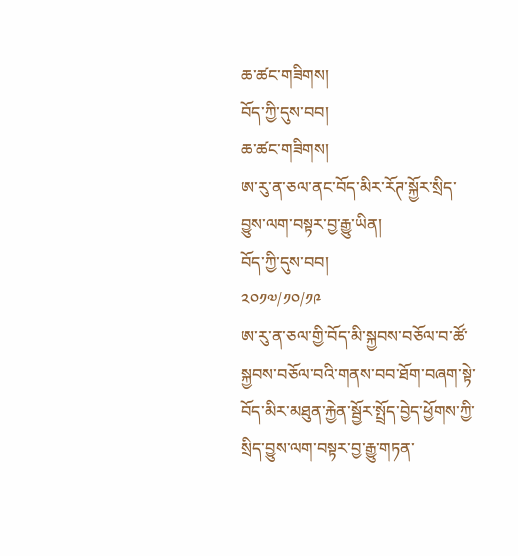ཆ་ཚང་གཟིགས།
བོད་ཀྱི་དུས་བབ།
ཆ་ཚང་གཟིགས།
ཨ་རུ་ན་ཅལ་ནང་བོད་མིར་རོཊ་སྐྱོར་སྲིད་བྱུས་ལག་བསྟར་བྱ་རྒྱུ་ཡིན།
བོད་ཀྱི་དུས་བབ།
༢༠༡༧/༡༠/༡༩
ཨ་རུ་ན་ཅལ་གྱི་བོད་མི་སྐྱབས་བཅོལ་བ་ཚོ་སྐྱབས་བཅོལ་བའི་གནས་བབ་ཐོག་བཞག་སྟེ་བོད་མིར་མཐུན་རྐྱེན་སྦྱོར་སྤྲོད་བྱེད་ཕྱོགས་ཀྱི་སྲིད་བྱུས་ལག་བསྟར་བྱ་རྒྱུ་གཏན་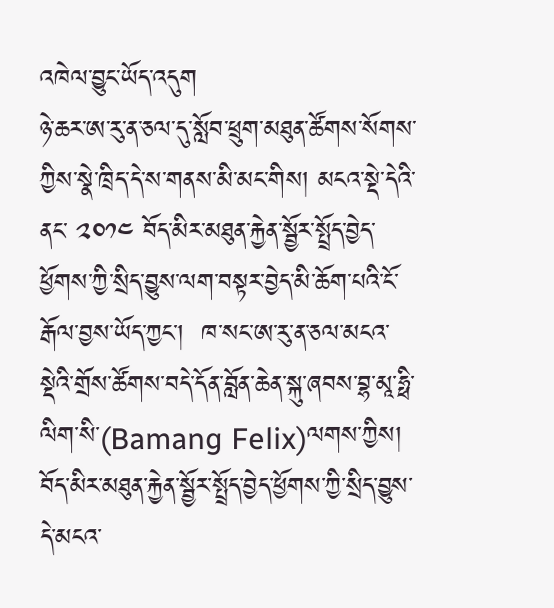འཁེལ་བྱུང་ཡོད་འདུག
ཉེ་ཆར་ཨ་རུ་ན་ཅལ་དུ་སློབ་ཕྲུག་མཐུན་ཚོགས་སོགས་ཀྱིས་སྣེ་ཁྲིད་དེ་ས་གནས་མི་མང་གིས། མངའ་སྡེ་དེའི་ནང་ ༢༠༡༤ བོད་མིར་མཐུན་རྐྱེན་སྦྱོར་སྤྲོད་བྱེད་ཕྱོགས་ཀྱི་སྲིད་བྱུས་ལག་བསྟར་བྱེད་མི་ཆོག་པའི་ངོ་རྒོལ་བྱས་ཡོད་ཀྱང་།  ཁ་སང་ཨ་རུ་ན་ཅལ་མངའ་སྡེའི་གྲོས་ཚོགས་བདེ་དོན་བློན་ཆེན་སྐུ་ཞབས་བྷ་མཱ་ཧྥི་ལིག་སི་(Bamang Felix)ལགས་ཀྱིས། བོད་མིར་མཐུན་རྐྱེན་སྦྱོར་སྤྲོད་བྱེད་ཕྱོགས་ཀྱི་སྲིད་བྱུས་དེ་མངའ་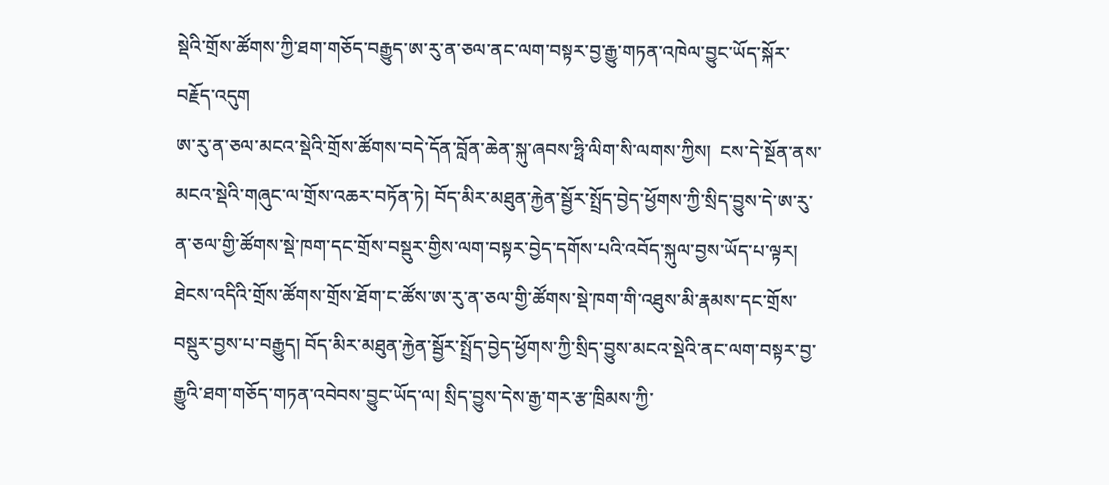སྡེའི་གྲོས་ཚོགས་ཀྱི་ཐག་གཅོད་བརྒྱུད་ཨ་རུ་ན་ཅལ་ནང་ལག་བསྟར་བྱ་རྒྱུ་གཏན་འཁེལ་བྱུང་ཡོད་སྐོར་བརྗོད་འདུག
ཨ་རུ་ན་ཅལ་མངའ་སྡེའི་གྲོས་ཚོགས་བདེ་དོན་བློན་ཆེན་སྐུ་ཞབས་ཧྥི་ལིག་སི་ལགས་ཀྱིས།  ངས་དེ་སྔོན་ནས་མངའ་སྡེའི་གཞུང་ལ་གྲོས་འཆར་བཏོན་ཏེ། བོད་མིར་མཐུན་རྐྱེན་སྦྱོར་སྤྲོད་བྱེད་ཕྱོགས་ཀྱི་སྲིད་བྱུས་དེ་ཨ་རུ་ན་ཅལ་གྱི་ཚོགས་སྡེ་ཁག་དང་གྲོས་བསྡུར་གྱིས་ལག་བསྟར་བྱེད་དགོས་པའི་འབོད་སྐུལ་བྱས་ཡོད་པ་ལྟར། ཐེངས་འདིའི་གྲོས་ཚོགས་གྲོས་ཐོག་ང་ཚོས་ཨ་རུ་ན་ཅལ་གྱི་ཚོགས་སྡེ་ཁག་གི་འཐུས་མི་རྣམས་དང་གྲོས་བསྡུར་བྱས་པ་བརྒྱུད། བོད་མིར་མཐུན་རྐྱེན་སྦྱོར་སྤྲོད་བྱེད་ཕྱོགས་ཀྱི་སྲིད་བྱུས་མངའ་སྡེའི་ནང་ལག་བསྟར་བྱ་རྒྱུའི་ཐག་གཅོད་གཏན་འབེབས་བྱུང་ཡོད་ལ། སྲིད་བྱུས་དེས་རྒྱ་གར་རྩ་ཁྲིམས་ཀྱི་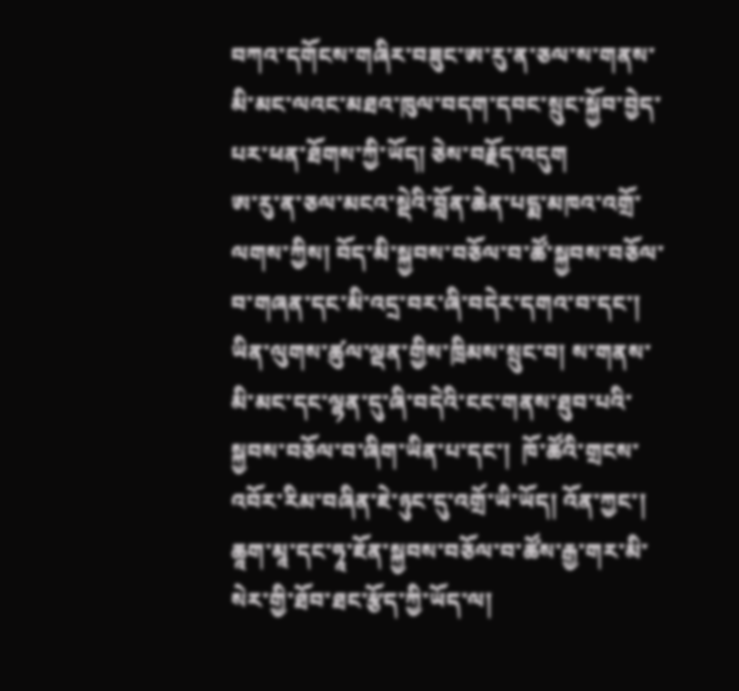བཀའ་དགོངས་གཞིར་བཟུང་ཨ་རུ་ན་ཅལ་ས་གནས་མི་མང་ལའང་མཐའ་ཁུལ་བདག་དབང་སྲུང་སྐྱོབ་བྱེད་པར་ཕན་ཐོགས་ཀྱི་ཡོད། ཅེས་བརྗོད་འདུག
ཨ་རུ་ན་ཅལ་མངའ་སྡེའི་བློན་ཆེན་པདྨ་མཁའ་འགྲོ་ལགས་ཀྱིས། བོད་མི་སྐྱབས་བཅོལ་བ་ཚོ་སྐྱབས་བཅོལ་བ་གཞན་དང་མི་འདྲ་བར་ཞི་བདེར་དགའ་བ་དང་། ཡིན་ལུགས་ཚུལ་ལྡན་གྱིས་ཁྲིམས་སྲུང་བ། ས་གནས་མི་མང་དང་ལྷན་དུ་ཞི་བདེའི་ངང་གནས་ཐུབ་པའི་སྐྱབས་བཅོལ་བ་ཞིག་ཡིན་པ་དང་།  ཁོ་ཚོའི་གྲངས་འབོར་རིམ་བཞིན་ཇེ་ཉུང་དུ་འགྲོ་ཡི་ཡོད། འོན་ཀྱང་། ཆཱག་མཱ་དང་ཧཱ་ཇོན་སྐྱབས་བཅོལ་བ་ཚོས་རྒྱ་གར་མི་སེར་གྱི་ཐོབ་ཐང་རྩོད་ཀྱི་ཡོད་ལ།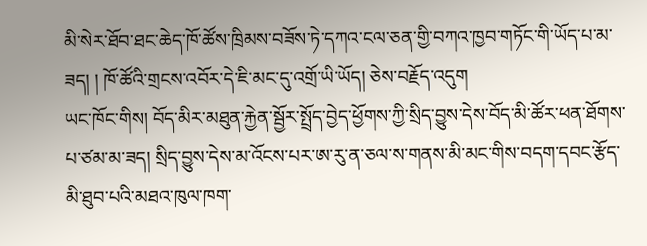མི་སེར་ཐོབ་ཐང་ཆེད་ཁོ་ཚོས་ཁྲིམས་བཟོས་ཏེ་དཀའ་ངལ་ཅན་གྱི་བཀའ་ཁྱབ་གཏོང་གི་ཡོད་པ་མ་ཟད། ། ཁོ་ཚོའི་གྲངས་འབོར་དེ་ཇི་མང་དུ་འགྲོ་ཡི་ཡོད། ཅེས་བརྗོད་འདུག
ཡང་ཁོང་གིས། བོད་མིར་མཐུན་རྐྱེན་སྦྱོར་སྤྲོད་བྱེད་ཕྱོགས་ཀྱི་སྲིད་བྱུས་དེས་བོད་མི་ཚོར་ཕན་ཐོགས་པ་ཙམ་མ་ཟད། སྲིད་བྱུས་དེས་མ་འོངས་པར་ཨ་རུ་ན་ཅལ་ས་གནས་མི་མང་གིས་བདག་དབང་རྩོད་མི་ཐུབ་པའི་མཐའ་ཁུལ་ཁག་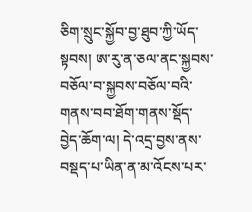ཅིག་སྲུང་སྐྱོབ་བྱ་ཐུབ་ཀྱི་ཡོད་སྟབས། ཨ་རུ་ན་ཅལ་ནང་སྐྱབས་བཅོལ་བ་སྐྱབས་བཅོལ་བའི་གནས་བབ་ཐོག་གནས་སྡོད་བྱེད་ཆོག་ལ། དེ་འདྲ་བྱས་ནས་བསྡད་པ་ཡིན་ན་མ་འོངས་པར་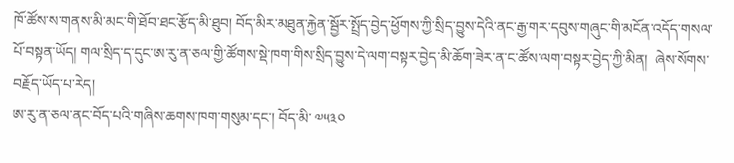ཁོ་ཚོས་ས་གནས་མི་མང་གི་ཐོབ་ཐང་རྩོད་མི་ཐུབ། བོད་མིར་མཐུན་རྐྱེན་སྦྱོར་སྤྲོད་བྱེད་ཕྱོགས་ཀྱི་སྲིད་བྱུས་དེའི་ནང་རྒྱ་གར་དབུས་གཞུང་གི་མངོན་འདོད་གསལ་པོ་བསྟན་ཡོད། གལ་སྲིད་ད་དུང་ཨ་རུ་ན་ཅལ་གྱི་ཚོགས་སྡེ་ཁག་གིས་སྲིད་བྱུས་དེ་ལག་བསྟར་བྱེད་མི་ཆོག་ཟེར་ན་ང་ཚོས་ལག་བསྟར་བྱེད་ཀྱི་མིན།  ཞེས་སོགས་བརྗོད་ཡོད་པ་རེད།
ཨ་རུ་ན་ཅལ་ནང་བོད་པའི་གཞིས་ཆགས་ཁག་གསུམ་དང་། བོད་མི་ ༧༥༣༠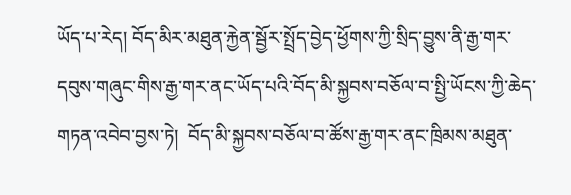ཡོད་པ་རེད། བོད་མིར་མཐུན་རྐྱེན་སྦྱོར་སྤྲོད་བྱེད་ཕྱོགས་ཀྱི་སྲིད་བྱུས་ནི་རྒྱ་གར་དབུས་གཞུང་གིས་རྒྱ་གར་ནང་ཡོད་པའི་བོད་མི་སྐྱབས་བཅོལ་བ་སྤྱི་ཡོངས་ཀྱི་ཆེད་གཏན་འབེབ་བྱས་ཏེ།  བོད་མི་སྐྱབས་བཅོལ་བ་ཚོས་རྒྱ་གར་ནང་ཁྲིམས་མཐུན་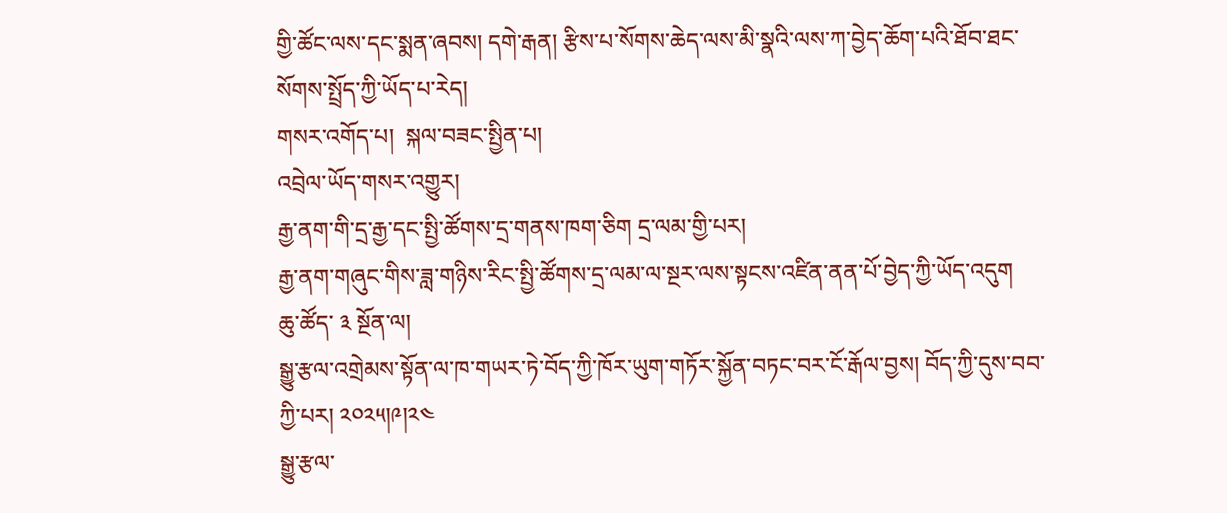གྱི་ཚོང་ལས་དང་སྨན་ཞབས། དགེ་རྒན། རྩིས་པ་སོགས་ཆེད་ལས་མི་སྣའི་ལས་ཀ་བྱེད་ཆོག་པའི་ཐོབ་ཐང་སོགས་སྤྲོད་ཀྱི་ཡོད་པ་རེད།
གསར་འགོད་པ།  སྐལ་བཟང་སྤྱིན་པ།
འབྲེལ་ཡོད་གསར་འགྱུར།
རྒྱ་ནག་གི་དྲ་རྒྱ་དང་སྤྱི་ཚོགས་དྲ་གནས་ཁག་ཅིག དྲ་ལམ་གྱི་པར།
རྒྱ་ནག་གཞུང་གིས་ཟླ་གཉིས་རིང་སྤྱི་ཚོགས་དྲ་ལམ་ལ་སྔར་ལས་སྟངས་འཛིན་ནན་པོ་བྱེད་ཀྱི་ཡོད་འདུག
ཆུ་ཚོད་ ༣ སྔོན་ལ།
སྒྱུ་རྩལ་འགྲེམས་སྟོན་ལ་ཁ་གཡར་ཏེ་བོད་ཀྱི་ཁོར་ཡུག་གཏོར་སྐྱོན་བཏང་བར་ངོ་རྒོལ་བྱས། བོད་ཀྱི་དུས་བབ་ཀྱི་པར། ༢༠༢༥།༩།༢༤
སྒྱུ་རྩལ་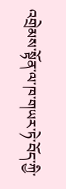འགྲེམས་སྟོན་ལ་ཁ་གཡར་ཏེ་བོད་ཀྱི་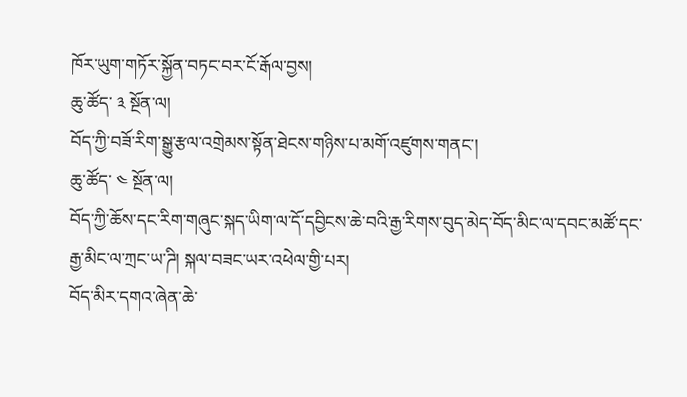ཁོར་ཡུག་གཏོར་སྐྱོན་བཏང་བར་ངོ་རྒོལ་བྱས།
ཆུ་ཚོད་ ༣ སྔོན་ལ།
བོད་ཀྱི་བཟོ་རིག་སྒྱུ་རྩལ་འགྲེམས་སྟོན་ཐེངས་གཉིས་པ་མགོ་འཛུགས་གནང་།
ཆུ་ཚོད་ ༤ སྔོན་ལ།
བོད་ཀྱི་ཆོས་དང་རིག་གཞུང་སྐད་ཡིག་ལ་དོ་དབྱིངས་ཆེ་བའི་རྒྱ་རིགས་བུད་མེད་བོད་མིང་ལ་དབང་མཚོ་དང་རྒྱ་མིང་ལ་ཀྲང་ཡ་ཌི། སྐལ་བཟང་ཡར་འཕེལ་གྱི་པར།
བོད་མིར་དགའ་ཞེན་ཆེ་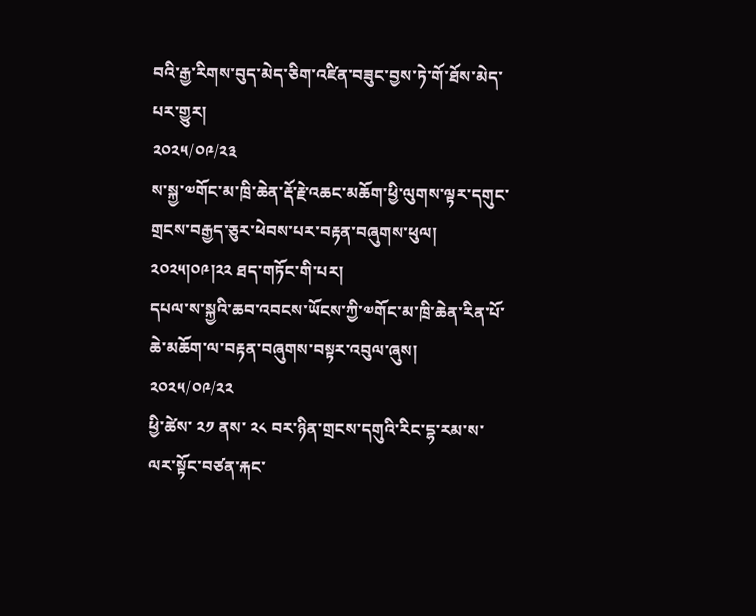བའི་རྒྱ་རིགས་བུད་མེད་ཅིག་འཛིན་བཟུང་བྱས་ཏེ་གོ་ཐོས་མེད་པར་གྱུར།
༢༠༢༥/༠༩/༢༣
ས་སྐྱ་༧གོང་མ་ཁྲི་ཆེན་རྡོ་རྗེ་འཆང་མཆོག་ཕྱི་ལུགས་ལྟར་དགུང་གྲངས་བརྒྱད་ཅུར་ཕེབས་པར་བརྟན་བཞུགས་ཕུལ། ༢༠༢༥།༠༩།༢༢ ཐད་གཏོང་གི་པར།
དཔལ་ས་སྐྱའི་ཆབ་འབངས་ཡོངས་ཀྱི་༧གོང་མ་ཁྲི་ཆེན་རིན་པོ་ཆེ་མཆོག་ལ་བརྟན་བཞུགས་བསྟར་འབུལ་ཞུས།
༢༠༢༥/༠༩/༢༢
ཕྱི་ཚེས་ ༢༡ ནས་ ༢༨ བར་ཉིན་གྲངས་དགུའི་རིང་དྷ་རམ་ས་ལར་སྟོང་བཙན་རྐང་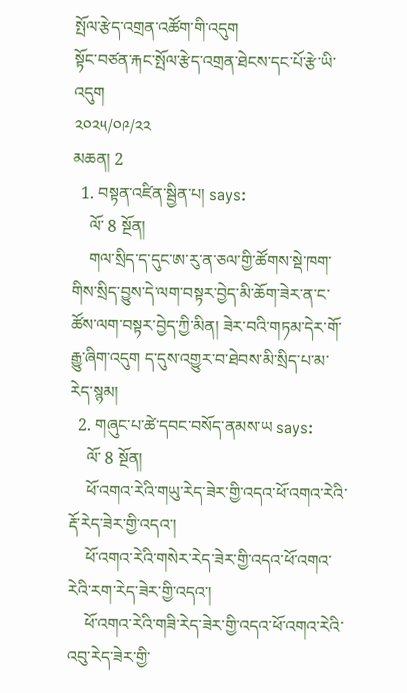སྤོལ་རྩེད་འགྲན་འཚོག་གི་འདུག
སྟོང་བཙན་རྐང་སྤོལ་རྩེད་འགྲན་ཐེངས་དང་པོ་རྩེ་ཡི་འདུག
༢༠༢༥/༠༩/༢༢
མཆན། 2
  1. བསྟན་འཛིན་སྦྱིན་པ། says:
    ལོ་ 8 སྔོན།
    གལ་སྲིད་ད་དུང་ཨ་རུ་ན་ཅལ་གྱི་ཚོགས་སྡེ་ཁག་གིས་སྲིད་བྱུས་དེ་ལག་བསྟར་བྱེད་མི་ཆོག་ཟེར་ན་ང་ཚོས་ལག་བསྟར་བྱེད་ཀྱི་མིན། ཟེར་བའི་གཏམ་དེར་གོ་རྒྱུ་ཞིག་འདུག ད་དུས་འགྱུར་བ་ཐེབས་མི་སྲིད་པ་མ་རེད་སྙམ།
  2. གཞུང་པ་ཚེ་དབང་བསོད་ནམས་ཡ says:
    ལོ་ 8 སྔོན།
    ཕོ་འགའ་རེའི་གཡུ་རེད་ཟེར་གྱི་འདའ་ཕོ་འགའ་རེའི་རྡོ་རེད་ཟེར་གྱི་འདའ་།
    ཕོ་འགའ་རེའི་གསེར་རེད་ཟེར་གྱི་འདའ་ཕོ་འགའ་རེའི་རག་རེད་ཟེར་གྱི་འདའ་།
    ཕོ་འགའ་རེའི་གཟི་རེད་ཟེར་གྱི་འདའ་ཕོ་འགའ་རེའི་འབུ་རེད་ཟེར་གྱི་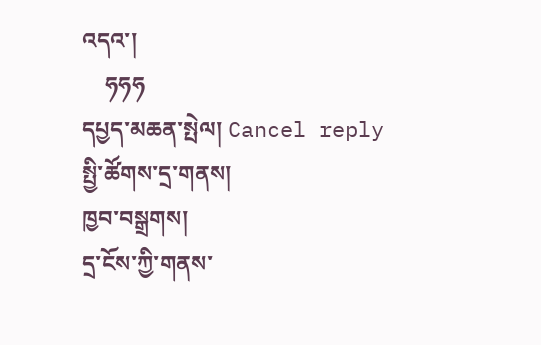འདའ་།
    ཧཧཧ
དཔྱད་མཆན་སྤེལ། Cancel reply
སྤྱི་ཚོགས་དྲ་གནས།
ཁྱབ་བསྒྲགས།
དྲ་ངོས་ཀྱི་གནས་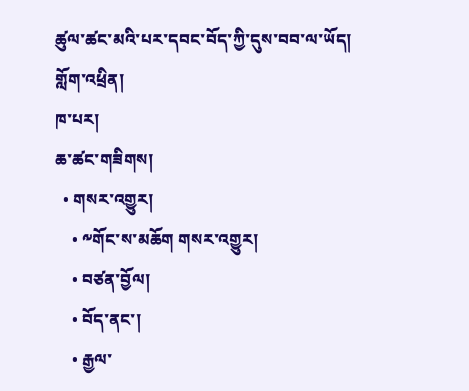ཚུལ་ཚང་མའི་པར་དབང་བོད་ཀྱི་དུས་བབ་ལ་ཡོད།
གློག་འཕྲིན།
ཁ་པར།
ཆ་ཚང་གཟིགས།
  • གསར་འགྱུར།
    • ༸གོང་ས་མཆོག གསར་འགྱུར།
    • བཙན་བྱོལ།
    • བོད་ནང་།
    • རྒྱལ་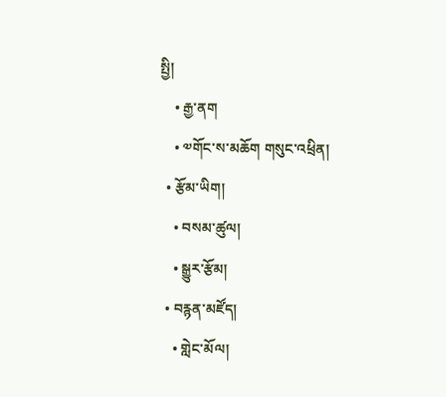སྤྱི།
    • རྒྱ་ནག
    • ༧གོང་ས་མཆོག གསུང་འཕྲིན།
  • རྩོམ་ཡིག།
    • བསམ་ཚུལ།
    • སྒྱུར་རྩོམ།
  • བརྙན་མཛོད།
    • གླེང་མོལ།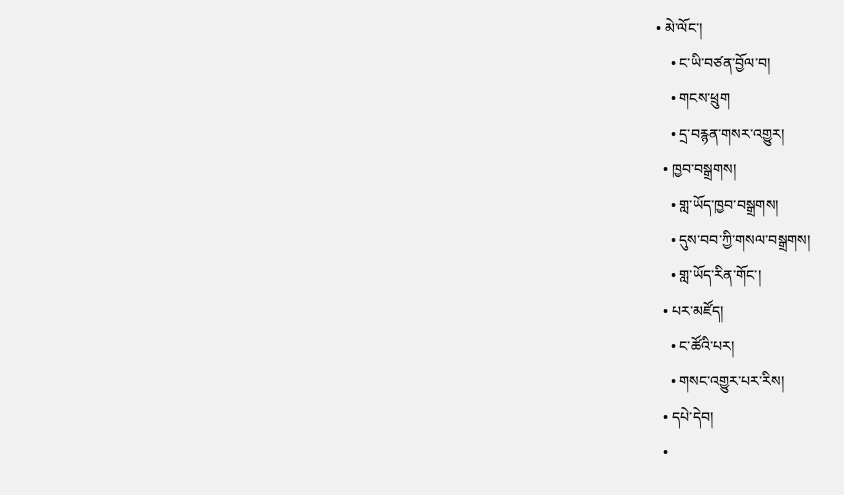• མེ་ལོང་།
    • ང་ཡི་བཙན་བྱོལ་བ།
    • གངས་ཕྲུག
    • དྲ་བརྙན་གསར་འགྱུར།
  • ཁྱབ་བསྒྲགས།
    • གླ་ཡོད་ཁྱབ་བསྒྲགས།
    • དུས་བབ་ཀྱི་གསལ་བསྒྲགས།
    • གླ་ཡོད་རིན་གོང་།
  • པར་མཛོད།
    • ང་ཚོའི་པར།
    • གསང་འགྱུར་པར་རིས།
  • དཔེ་དེབ།
  •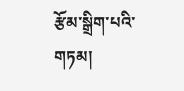རྩོམ་སྒྲིག་པའི་གཏམ།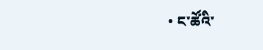• ང་ཚོའི་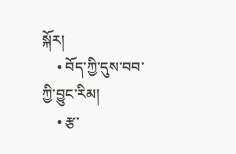སྐོར།
    • བོད་ཀྱི་དུས་བབ་ཀྱི་བྱུང་རིམ།
    • རྩ་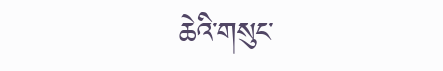ཆེའི་གསུང་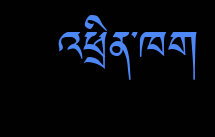འཕྲིན་ཁག